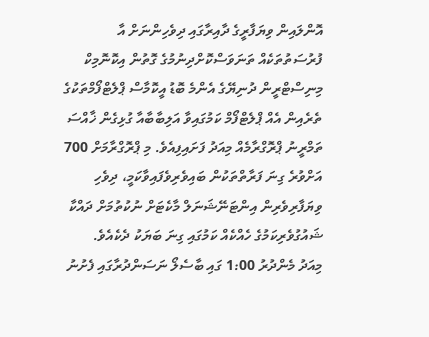އޮންލައިން ވިޔަފާރީގެ ދާއިރާގައި ދިވެހިންނަށް އާ ފުރުސަތުތަކެއް ތަނަވަސްކޮށްދިނުމުގެ ގޮތުން އިކޮނޮމިކް މިނިސްޓްރީން ދުނިޔޭގެ އެންމެ ބޮޑު އީކޮމާސް ޕްލެޓްފޯމްތަކުގެ ތެރެއިން އެއް ޕްލެޓްފޯމް ކަމުގައިވާ އަލިބާބާއާ ގުޅިގެން ޚާއްސަ ތަމްރީނު ޕްރޮގްރާމެއް މިއަދު ފަށައިފިއެވެ. މި ޕްރޮގްރާމަށް 700 އަށްވުރެ ގިނަ ފަރާތްތަކުން ބައިވެރިވެފައިވާކަމީ، ދިވެހި ވިޔަފާރިވެރިން އިންޓަނޭޝަނަލް މާކެޓަށް ނުކުތުމަށް ދައްކާ ޝައުގުވެރިކަމުގެ ހެއްކެއް ކަމުގައި ގިނަ ބަޔަކު ދެކެއެވެ.
މިއަދު މެންދުރު 1:00 ގައި ބާސެލޯ ނަސަންދުރާގައި ފެށުނު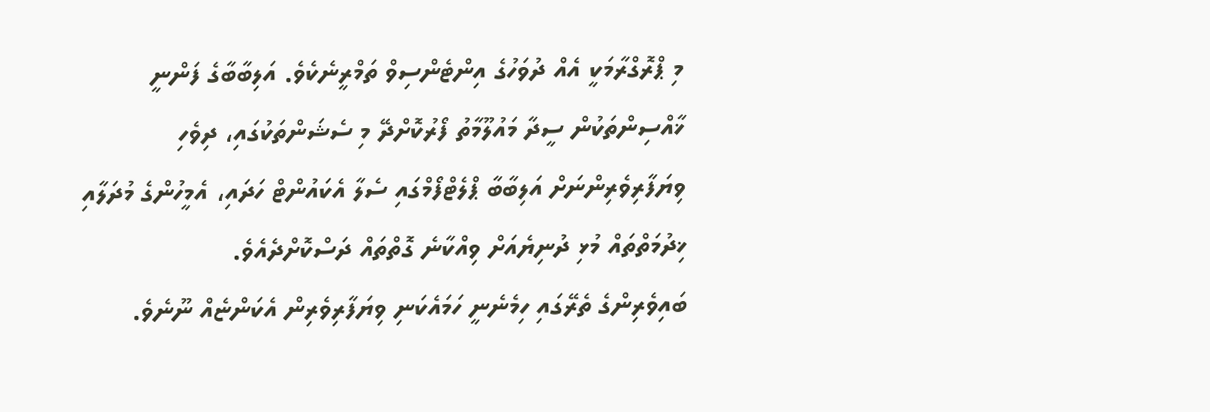މި ޕްރޮގްރާމަކީ އެއް ދުވަހުގެ އިންޓެންސިވް ތަމްރީނެކެވެ. އަލިބާބާގެ ފަންނީ ޚާއްސިންތަކުން ސީދާ މައުލޫމާތު ފޯރުކޮށްދޭ މި ސެޝަންތަކުގައި، ދިވެހި ވިޔަފާރިވެރިންނަށް އަލިބާބާ ޕްލެޓްފޯމްގައި ސެލާ އެކައުންޓް ހަދައި، އެމީހުންގެ މުދަލާއި ޚިދުމަތްތައް މުޅި ދުނިޔެއަށް ވިއްކާނެ ގޮތްތައް ދަސްކޮށްދެއެވެ.
ބައިވެރިންގެ ތެރޭގައި ހިމެނެނީ ހަމައެކަނި ވިޔަފާރިވެރިން އެކަންޏެއް ނޫނެވެ.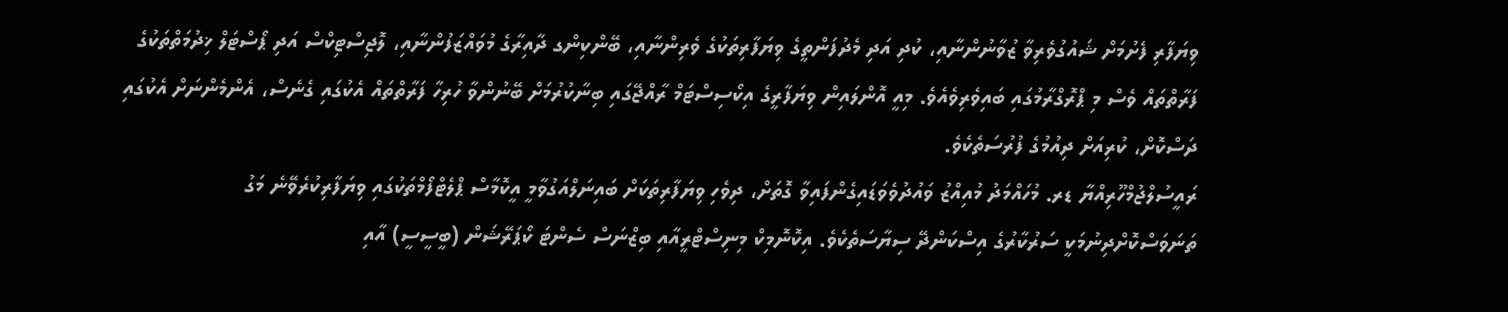ވިޔަފާރި ފެށުމަށް ޝައުގުވެރިވާ ޒުވާނުންނާއި، ކުދި އަދި މެދުފަންތީގެ ވިޔަފާރިތަކުގެ ވެރިންނާއި، ބޭންކިންގ ދާއިރާގެ މުވައްޒަފުންނާއި، ލޮޖިސްޓިކްސް އަދި ޕޯސްޓަލް ޚިދުމަތްތަކުގެ ފަރާތްތައް ވެސް މި ޕްރޮގްރާމުގައި ބައިވެރިވެއެވެ. މިއީ އޮންލައިން ވިޔަފާރީގެ އިކޯސިސްޓަމް ރާއްޖޭގައި ބިނާކުރުމަށް ބޭނުންވާ ހުރިހާ ފަރާތްތައް އެކުގައި ގެނެސް، އެންމެންނަށް އެކުގައި ދަސްކޮށް، ކުރިއަށް ދިއުމުގެ ފުރުސަތެކެވެ.
ރައީސުލްޖުމްހޫރިއްޔާ ޑރ. މުހައްމަދު މުއިއްޒު ވައުދުވެވަޑައިގެންފައިވާ ގޮތަށް، ދިވެހި ވިޔަފާރިތަކަށް ބައިނަލްއަގުވާމީ އީކޮމާސް ޕްލެޓްފޯމްތަކުގައި ވިޔަފާރިކުރެވޭނެ މަގު ތަނަވަސްކޮށްދިނުމަކީ ސަރުކާރުގެ އިސްކަންދޭ ސިޔާސަތެކެވެ. އިކޮނޮމިކް މިނިސްޓްރީއާއި ބިޒްނަސް ސެންޓަ ކޯޕަރޭޝަން (ބީސީސީ) އާއި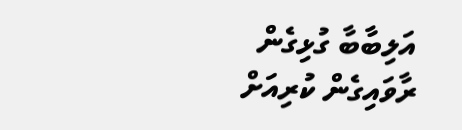އަލިބާބާ ގުޅިގެން ރާވައިގެން ކުރިއަށް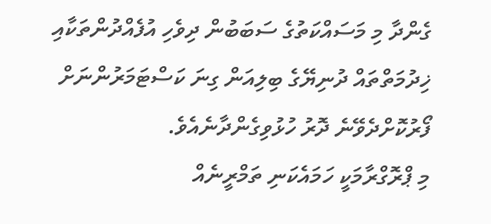ގެންދާ މި މަސައްކަތުގެ ސަބަބުން ދިވެހި އުފެއްދުންތަކާއި ޚިދުމަތްތައް ދުނިޔޭގެ ބިލިއަން ގިނަ ކަސްޓަމަރުންނަށް ފޯރުކޮށްދެވޭނެ ދޮރު ހުޅުވިގެންދާނެއެވެ.
މި ޕްރޮގްރާމަކީ ހަމައެކަނި ތަމްރީނެއް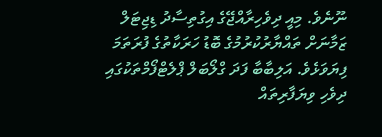ނޫނެވެ. މިއީ ދިވެހިރާއްޖޭގެ އިގުތިސާދު ޑިޖިޓަލް ޒަމާނަށް ތައްޔާރުކުރުމުގެ ބޮޑު ހަރަކާތުގެ ފުރަތަމަ ފިޔަވަޅެވެ. އަލިބާބާ ފަދަ ގްލޯބަލް ޕްލެޓްފޯމްތަކުގައި ދިވެހި ވިޔަފާރިތައް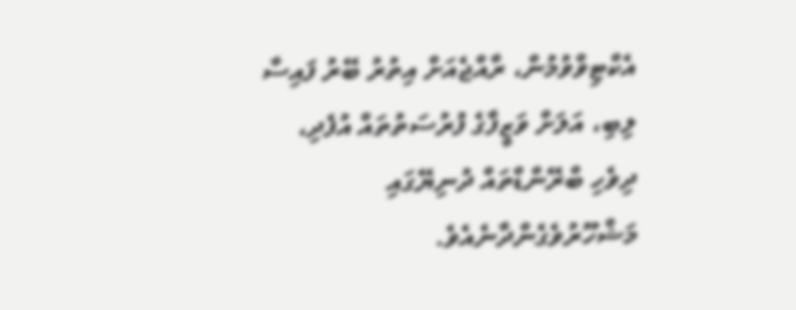އެކްޓިވްވުމުން، ރާއްޖެއަށް އިތުރު ބޭރު ފައިސާ ލިބި، އަލަށް ވަޒީފާގެ ފުރުސަތުތައް އުފެދި، ދިވެހި ބްރޭންޑްތައް ދުނިޔޭގައި މަޝްހޫރުވެގެންދާނެއެވެ.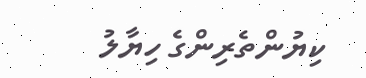ކިޔުންތެރިންގެ ހިޔާލު